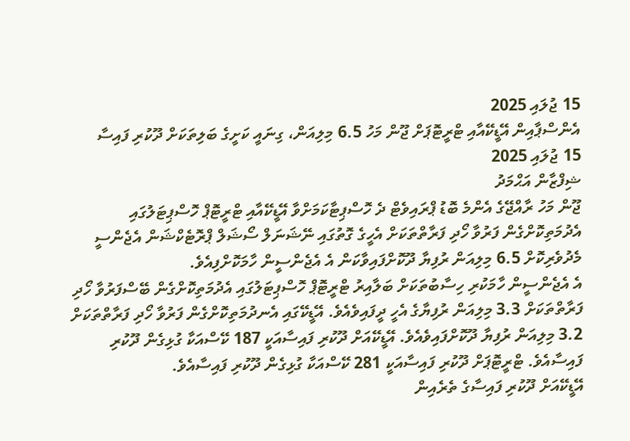15 ޖުލައި 2025
އެންސްޕާއިން އޭޑީކޭއާއި ޓްރީޓޮޕަށް ޖޫން މަހު 6.5 މިލިއަން، ގިނައީ ކަށީގެ ބަލިތަކަށް ދޫކުރި ފައިސާ
15 ޖުލައި 2025
ޝިފްޒާން އަޙްމަދު
ޖޫން މަހު ރާއްޖޭގެ އެންމެ ބޮޑު ޕްރައިވެޓް ދެ ހޮސްޕިޓާކަމަށްވާ އޭޑީކޭއާއި ޓްރީޓޮޕް ހޮސްޕިޓަލުގައި އެދުމަތިކޮށްގެން ފަރުވާ ހޯދި ފަރާތްތަކަށް އެހީގެ ގޮތުގައި ނޭޝަނަލް ސޯޝަލް ޕްރޮޓެކްޝަން އެޖެންސީ މެދުވެރިކޮށް 6.5 މިލިއަން ރުފިޔާ ދޫކޮށްފައިވާކަން އެ އެޖެންސީން ހާމަކޮށްފިއެވެ.
އެ އެޖެންސީން ހާމަކުރި ހިސާބުތަކަށް ބަލާއިރު ޓްރީޓޮޕް ހޮސްޕިޓަލުގައި އެދުމަތިކޮށްގެން ބޭސްފަރުވާ ހޯދި ފަރާތްތަކަށް 3.3 މިލިއަން ރުފިޔާގެ އެހީ ދީފައިވެއެވެ. އޭޑީކޭގައި އެނދުމަތިކޮށްގެން ފަރުވާ ހޯދި ފަރާތްތަކަށް 3.2 މިލިއަން ރުފިޔާ ދޫކޮށްފައިވެއެވެ. އޭޑީކޭއަށް ދޫކުރި ފައިސާއަކީ 187 ކޭސްއަކާ ގުޅިގެން ދޫކުރި ފައިސާއެވެ. ޓްރީޓޮޕަށް ދޫކުރި ފައިސާއަކީ 281 ކޭސްއަކާ ގުޅިގެން ދޫކުރި ފައިސާއެވެ.
އޭޑީކޭއަށް ދޫކުރި ފައިސާގެ ތެރެއިން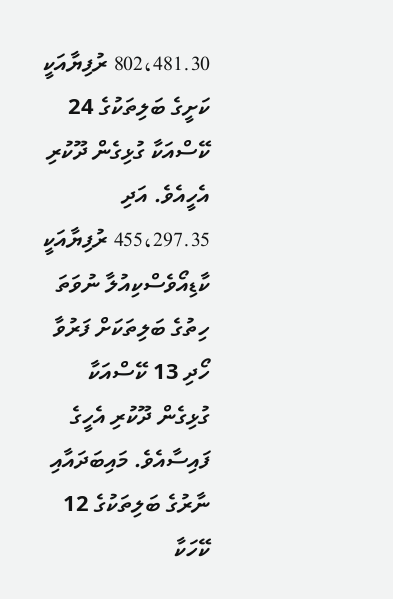802،481.30 ރުފިޔާއަކީ ކަށީގެ ބަލިތަކުގެ 24 ކޭސްއަކާ ގުޅިގެން ދޫކުރި އެހީއެވެ. އަދި 455،297.35 ރުފިޔާއަކީ ކާޑިއޯވެސްކިއުލާ ނުވަތަ ހިތުގެ ބަލިތަކަށް ފަރުވާ ހޯދި 13 ކޭސްއަކާ ގުޅިގެން ދޫކުރި އެހީގެ ފައިސާއެވެ. މައިބަދައާއި ނާރުގެ ބަލިތަކުގެ 12 ކޭހަކާ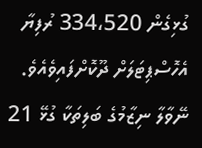ގުޅިގެން 334،520 ރުފިޔާ އެހޮސްޕިޓަލަށް ދޫކޮށްފައިވެއެވެ.
ނޭވާލާ ނިޒާމުގެ ބަލިތަކާ ގުޅޭ 21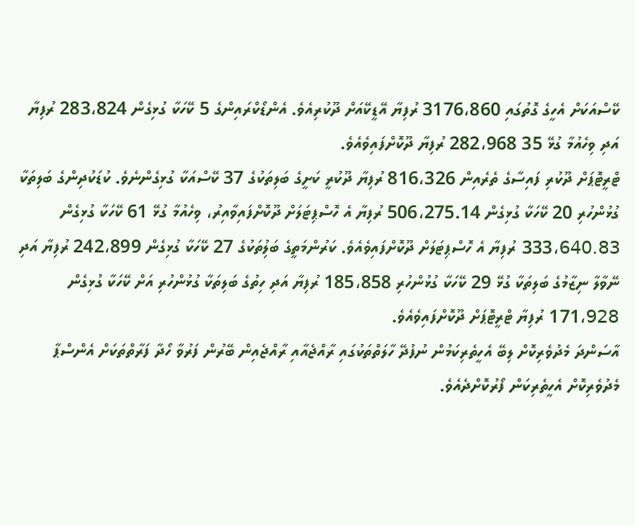ކޭސްއަކަށް އެހީގެ ގޮތުގައި 3176،860 ރުފިޔާ އޭޑީކޭއަށް ދޫކުރިއެވެ. އެންޑޯކްރައިންގެ 5 ކޭހަކާ ގުޅިގެން 283،824 ރުފިޔާ އަދި ވިހެއުމާ ގުޅޭ 35 282،968 ރުފިޔާ ދޫކޮށްފައިވެއެވެ.
ޓްރީޓޮޕަށް ދޫކުރި ފައިސާގެ ތެރެއިން 816،326 ރުފިޔާ ދޫކުރީ ކަށީގެ ބަލިތަކުގެ 37 ކޭސްއަކާ ގުޅިގެންނެވެ. ކުޑަކުދިންގެ ބަލިތަކާ ގުޅުންހުރި 20 ކޭހަކާ ގުޅިގެން 506،275.14 ރުފިޔާ އެ ހޮސްޕިޓަލަށް ދޫކޮށްފައިވާއިރު، ވިހެއުމާ ގުޅޭ 61 ކޭހަކާ ގުޅިގެން 333،640.83 ރުފިޔާ އެ ހޮސްޕިޓަލަށް ދޫކޮށްފައިވެއެވެ. ކަރުންމަތީގެ ބަލިުތަކުގެ 27 ކޭހަކާ ގުޅިގެން 242،899 ރުފިޔާ އަދި ނޭވާލާ ނިޒާމުގެ ބަލިތަކާ ގުޅޭ 29 ކޭހަކާ ގުޅުންހުރި 185،858 ރުފިޔާ އަދި ހިތުގެ ބަލިތަކާ ގުޅުންހުރި އަށް ކޭހަކާ ގުޅިގެން 171،928 ރުފިޔާ ޓްރީޓޮޕަށް ދޫކޮށްފައިވެއެވެ.
އާސަންދަ މެދުވެރިކޮށް ލިބޭ އެހީތެރިކަމުން ނުފުދޭ ހާލަތްތަކުގައި ރާއްޖެއާއި ރާއްޖެއިން ބޭރުން ފަރުވާ ހޯދާ ފަރާތްތަކަށް އެންސްޕާ މެދުވެރިކޮށް އެހީތެރިކަން ފޯރުކޮށްދެއެވެ.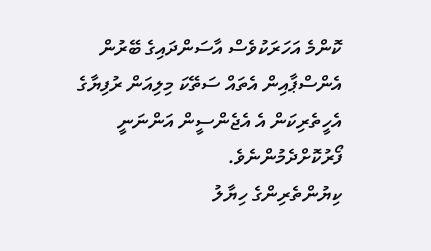ކޮންމެ އަހަރަކުވެސް އާސަންދައިގެ ބޭރުން އެންސްޕާއިން އެތައް ސަތޭކަ މިލިއަން ރުފިޔާގެ އެހީތެރިކަން އެ އެޖެންސީން އަންނަނީ ފޯރުކޮށްދެމުންނެވެ.
ކިޔުންތެރިންގެ ހިޔާލު